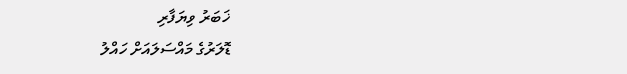ޚަބަރު ވިޔަފާރި
ޑޮލަރުގެ މައްސަލައަށް ހައްލު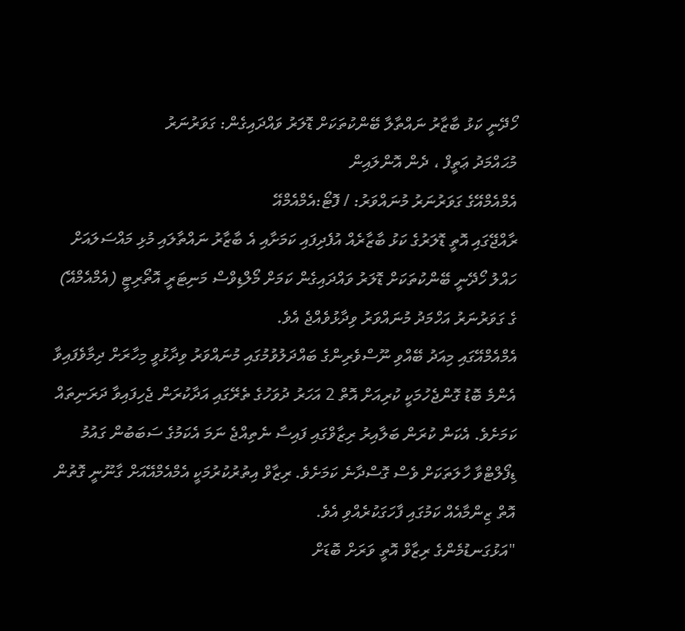ހޯދޭނީ ކަޅު ބާޒާރު ނައްތާލާ ބޭންކުތަކަށް ޑޮލަރު ވައްދައިގެން: ގަވަރުނަރު
މުޙައްމަދު ޢަތީފް ، ދެން އޮންލައިން
އެމްއެމްއޭގެ ގަވަރުނަރު މުނައްވަރު: / ފޮޓޯ:އެމްއެމްއޭ
ރާއްޖޭގައި އޮތީ ޑޮލަރުގެ ކަޅު ބާޒާރެއް އުފެދިފައި ކަމަށާއި އެ ބާޒާރު ނައްތާލައި މުޅި މައްސަލައަށް ހައްލު ހޯދޭނީ ބޭންކުތަކަށް ޑޮލަރު ވައްދައިގެން ކަމަށް މޯލްޑިވްސް މަނިޓަރީ އޮތޯރިޓީ (އެމްއެމްއޭ) ގެ ގަވަރުނަރު އަހްމަދު މުނައްވަރު ވިދާޅުވެއްޖެ އެވެ.
އެމްއެމްއޭގައި މިއަދު ބޭއްވި ނޫސްވެރިންގެ ބައްދަލުވުމުގައި މުނައްވަރު ވިދާޅުވީ މިހާރަށް ދިމާވެފައިވާ އެންމެ ބޮޑު ގޮންޖެހުމަކީ ކުރިއަށް އޮތް 2 އަހަރު ދުވަހުގެ ތެރޭގައި އަދާކުރަން ޖެހިފައިވާ ދަރަނިތައް ކަމަށެވެ. އެކަން ކުރަން ބަލާއިރު ރިޒާވްގައި ފައިސާ ނެތިއްޖެ ނަމަ އެކަމުގެ ސަބަބުން ގައުމު ޑިފޯލްޓްވާ ހާލަތަކަށް ވެސް ގޮސްދާނެ ކަމަށެވެ. ރިޒާވް އިތުރުކުރުމަކީ އެމްއެމްއޭއަށް ގާނޫނީ ގޮތުން އޮތް ޒިންމާއެއް ކަމުގައި ފާހަގަކުރެއްވި އެވެ.
"އަޅުގަނޑުމެންގެ ރިޒާވް އޮތީ ވަރަށް ބޮޑަށް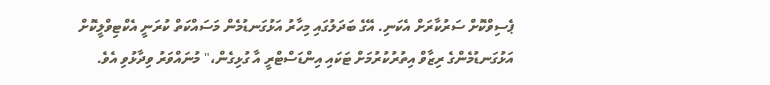ޕެސިވްކޮށް ސަރުކާރަށް އެކަނި. އޭގެ ބަދަލުގައި މިހާރު އަޅުގަނޑުމެން މަސައްކަތް ކުރަނީ އެކްޓިވްލީކޮށް އަޅުގަނޑުމެންގެ ރިޒާވް އިތުރުކުރުމަށް ޓަކައި އިންޑަސްޓްރީ އާ ގުޅިގެން،" މުނައްވަރު ވިދާޅުވި އެވެ.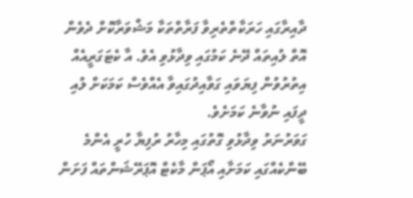ދާއިރާގައި ހަރަކާތްތެރިވާ ފަރާތްތަކާ މަޝްވަރާކޮށް ދެވެން އޮތް ލުއިތައް ދޭނެ ކަމުގައި ވިދާޅުވި އެވެ. އާ ކެޓަގަރީއެއް އިތުރުވުން ފިޔަވައި ގަވާއިދުގައިވާ އެއްވެސް ކަމަކަށް ލުއި ދީފައި ނުވާނެ ކަމަށެވެ.
ގަވަރުނަރު ވިދާޅުވި ގޮތުގައި މިހާރު ރުފިޔާ ހުރީ އެންމެ ބޭންކެއްގައި ކަމަށާއި އޯޕަން މާކެޓް އޮޕަރޭޝަންތައް ފަށަން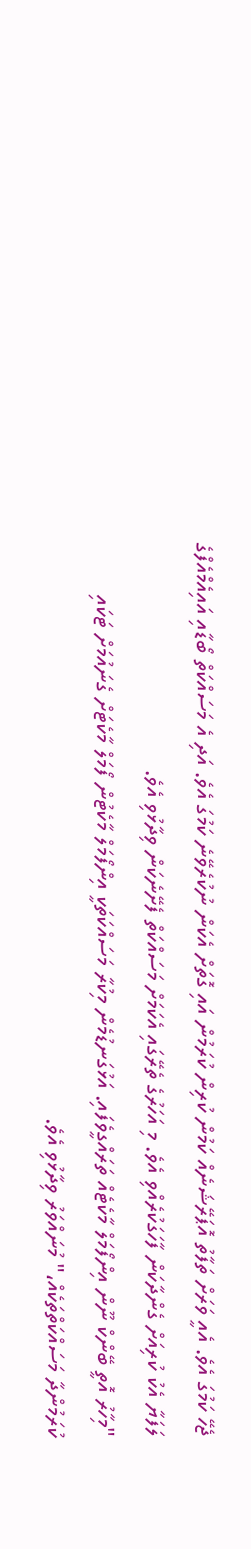ޖެހޭ ކަމުގަ އެވެ. އެއީ ވަރަށް ތަފާތު އޮޕަރޭޝަނެއް ކަމުން ކުރިން ކުރަމުން އައި ގޮތަށް އެކަން ނުކުރެވޭނެ ކަމުގަ އެވެ. އަދި އެ މަސައްކަތް ބޯޑާއި އައިއެމްއެފްގެ ލަފަޔާ އެކު ކުރިއަށް ގެންދާކަން ފާހަގަކުރެއްވި އެވެ. މި އަހަރުގެ ތެރޭގައި އެކަމަށް މަސައްކަތް ފެށޭނެކަން ވިދާޅުވި އެވެ.
"މިހާރު އޮތީ ބޭންކް ނޫން އިންފޯމަލް މާކެޓެއް ތަރައްގީވެފައި. އަޅުގަނޑުމެން މިކުރާ މަސައްކަތަކީ އިންފޯމަލް މާކެޓުން ފޯމަލް މާކެޓަށް ގެނައުމަށް ޓަކައި ކުރަމުންދާ މަސައްކަތްތަކެއް،" މުނައްވަރު ވިދާޅުވި އެވެ.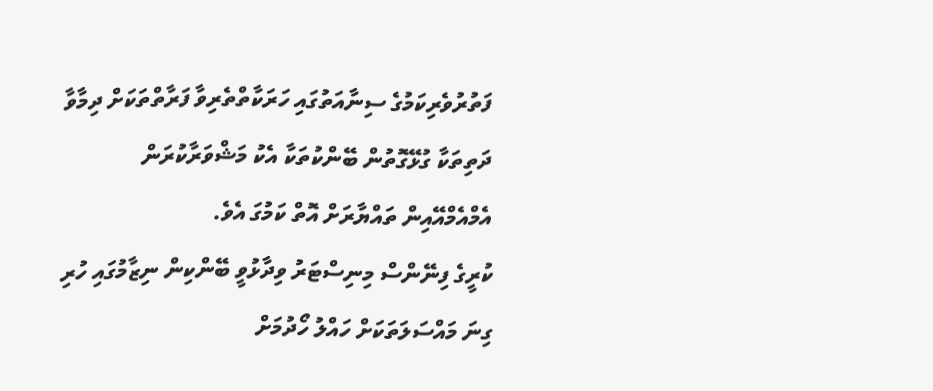ފަތުރުވެރިކަމުގެ ސިނާއަތުގައި ހަރަކާތްތެރިވާ ފަރާތްތަކަށް ދިމާވާ ދަތިތަކާ ގުޅޭގޮތުން ބޭންކުތަކާ އެކު މަޝްވަރާކުރަން އެމްއެމްއޭއިން ތައްޔާރަށް އޮތް ކަމުގަ އެވެ.
ކުރީގެ ފިނޭންސް މިނިސްޓަރު ވިދާޅުވީ ބޭންކިން ނިޒާމުގައި ހުރި ގިނަ މައްސަލަތަކަށް ހައްލު ހޯދުމަށް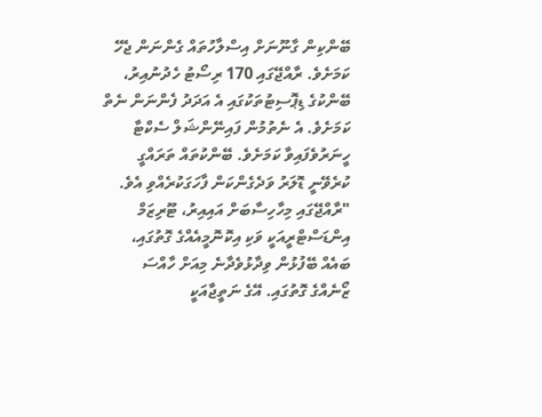ބޭންކިން ގާނޫނަށް އިސްލާހުތައް ގެންނަން ޖެހޭ ކަމަށެވެ. ރާއްޖޭގައި 170 ރިސޯޓު ހެދުނުއިރު، ބޭންކުގެ ޑިޕޮސިޓުތަކުގައި އެ އަދަދު ފެންނަން ނެތް ކަމަށެވެ. އެ ނެތުމުން ފައިނޭންޝަލް ސެކްޓާ ހީނަރުވެފައިވާ ކަމަށެވެ. ބޭންކުތައް ތަރައްގީ ކުރެވޭނީ ޑޮލަރު ވަދެގެންކަން ފާހަގަކުރެއްވި އެވެ.
"ރާއްޖޭގައި މިހާހިސާބަށް އައިއިރު، ޓޫރިޒަމް އިންޑަސްޓްރީއަކީ ވަކި އިކޮނޮމީއެއްގެ ގޮތުގައި، ބައެއް ބޭފުޅުން ވިދާޅުވެދާނެ މިއަށް ހާއްސަ ޒޯނެއްގެ ގޮތުގައި. އޭގެ ނަތީޖާއަކީ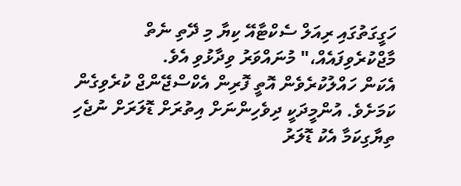ހަގީގަތުގައި ރިއަލް ސެކްޓާއޭ ކިޔާ މި ދޭތި ނެތް މާޖްކުރެވިފައެއް،" މުނައްވަރު ވިދާޅުވި އެވެ.
އެކަން ހައްލުކުރެވެން އޮތީ ފޮރިން އެކްސްޖޭންޖް ކުރެވިގެން ކަމަށެވެ. އުންމީދަކީ ދިވެހިންނަށް އިތުރަށް ޑޮލަރަށް ނުޖެހި ތިޔާގިކަމާ އެކު ޑޮލަރު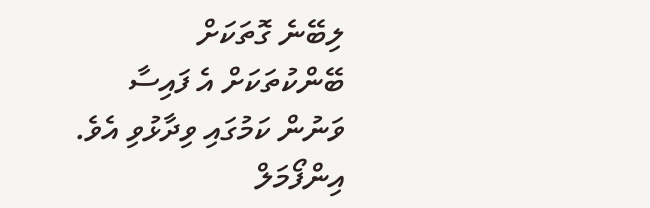ލިބޭނެ ގޮތަކަށް ބޭންކުތަކަށް އެ ފައިސާ ވަނުން ކަމުގައި ވިދާޅުވި އެވެ. އިންފޯމަލް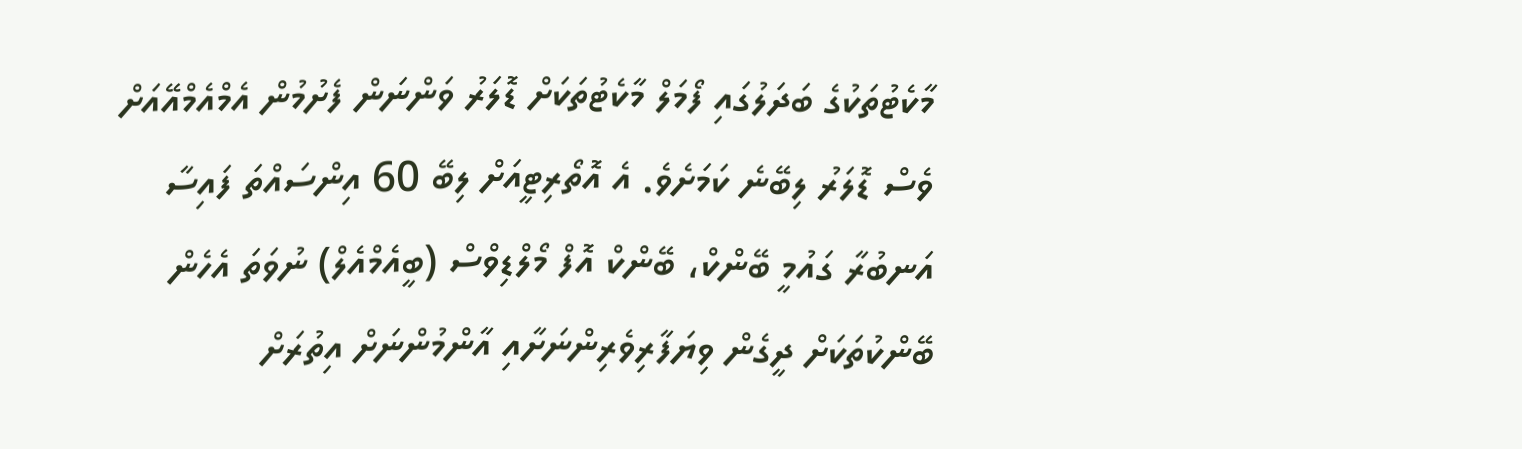މާކެޓުތަކުގެ ބަދަލުގައި ފޯމަލް މާކެޓުތަކަށް ޑޮލަރު ވަންނަން ފެށުމުން އެމްއެމްއޭއަށް ވެސް ޑޮލަރު ލިބޭނެ ކަމަށެވެ. އެ އޮތޯރިޓީއަށް ލިބޭ 60 އިންސައްތަ ފައިސާ އަނބުރާ ގައުމީ ބޭންކް، ބޭންކް އޮފް މޯލްޑިވްސް (ބީއެމްއެލް) ނުވަތަ އެހެން ބޭންކުތަކަށް ދީގެން ވިޔަފާރިވެރިންނަށާއި އާންމުންނަށް އިތުރަށް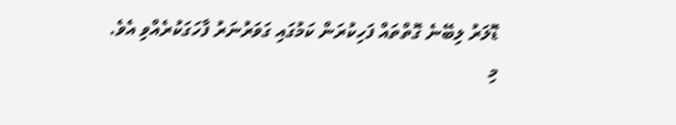ޑޮލަރު ލިބޭނެ ގޮތްތައް ފަހިކުރަން ކަމުގައި ގަވަރުނަރު ފާހަގަކުރެއްވި އެވެ.
މި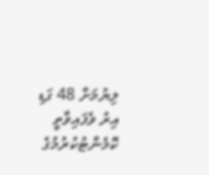ލިޔުމަށް 48 ގަޑި އިރު ވެފައިވާތީ ކޮމެންޓުކުރުމުގެ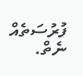ފުރުސަތެއް ނެތް.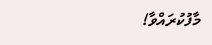މާފުކުރައްވާ!